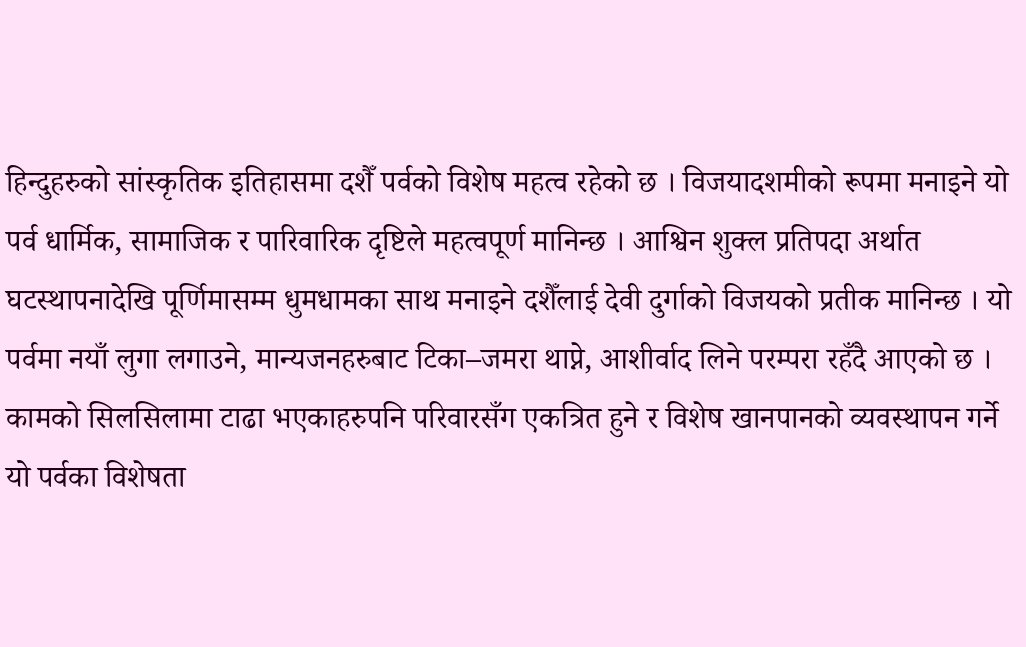हिन्दुहरुको सांस्कृतिक इतिहासमा दशैँ पर्वको विशेष महत्व रहेको छ । विजयादशमीको रूपमा मनाइने यो पर्व धार्मिक, सामाजिक र पारिवारिक दृष्टिले महत्वपूर्ण मानिन्छ । आश्विन शुक्ल प्रतिपदा अर्थात घटस्थापनादेखि पूर्णिमासम्म धुमधामका साथ मनाइने दशैँलाई देवी दुर्गाको विजयको प्रतीक मानिन्छ । यो पर्वमा नयाँ लुगा लगाउने, मान्यजनहरुबाट टिका–जमरा थाप्ने, आशीर्वाद लिने परम्परा रहँदै आएको छ । कामको सिलसिलामा टाढा भएकाहरुपनि परिवारसँग एकत्रित हुने र विशेष खानपानको व्यवस्थापन गर्ने यो पर्वका विशेषता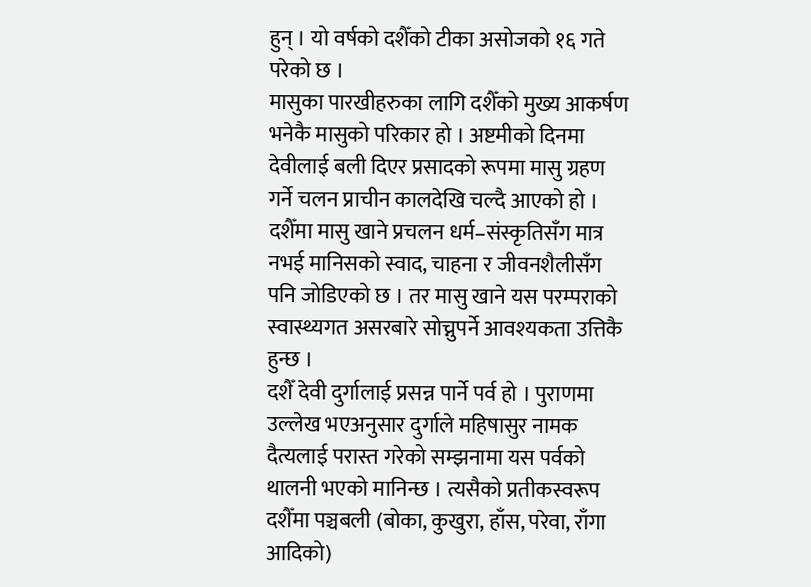हुन् । यो वर्षको दशैँको टीका असोजको १६ गते परेको छ ।
मासुका पारखीहरुका लागि दशैँको मुख्य आकर्षण भनेकै मासुको परिकार हो । अष्टमीको दिनमा देवीलाई बली दिएर प्रसादको रूपमा मासु ग्रहण गर्ने चलन प्राचीन कालदेखि चल्दै आएको हो । दशैँमा मासु खाने प्रचलन धर्म–संस्कृतिसँग मात्र नभई मानिसको स्वाद, चाहना र जीवनशैलीसँग पनि जोडिएको छ । तर मासु खाने यस परम्पराको स्वास्थ्यगत असरबारे सोच्नुपर्ने आवश्यकता उत्तिकै हुन्छ ।
दशैँ देवी दुर्गालाई प्रसन्न पार्ने पर्व हो । पुराणमा उल्लेख भएअनुसार दुर्गाले महिषासुर नामक दैत्यलाई परास्त गरेको सम्झनामा यस पर्वको थालनी भएको मानिन्छ । त्यसैको प्रतीकस्वरूप दशैँमा पञ्चबली (बोका, कुखुरा, हाँस, परेवा, राँगा आदिको)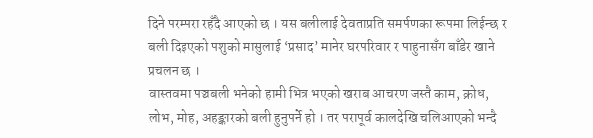दिने परम्परा रहँदै आएको छ । यस बलीलाई देवताप्रति समर्पणका रूपमा लिईन्छ र बली दिइएको पशुको मासुलाई ‘प्रसाद’ मानेर घरपरिवार र पाहुनासँग बाँडेर खाने प्रचलन छ ।
वास्तवमा पञ्चबली भनेको हामी भित्र भएको खराब आचरण जस्तै काम, क्रोध, लोभ, मोह, अहङ्कारको बली हुनुपर्ने हो । तर परापूर्व कालदेखि चलिआएको भन्दै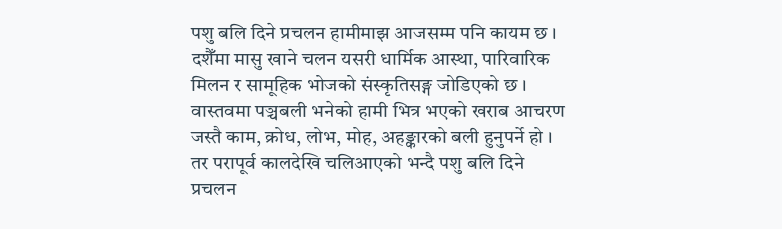पशु बलि दिने प्रचलन हामीमाझ आजसम्म पनि कायम छ । दशैँमा मासु खाने चलन यसरी धार्मिक आस्था, पारिवारिक मिलन र सामूहिक भोजको संस्कृतिसङ्ग जोडिएको छ ।
वास्तवमा पञ्चबली भनेको हामी भित्र भएको खराब आचरण जस्तै काम, क्रोध, लोभ, मोह, अहङ्कारको बली हुनुपर्ने हो । तर परापूर्व कालदेखि चलिआएको भन्दै पशु बलि दिने प्रचलन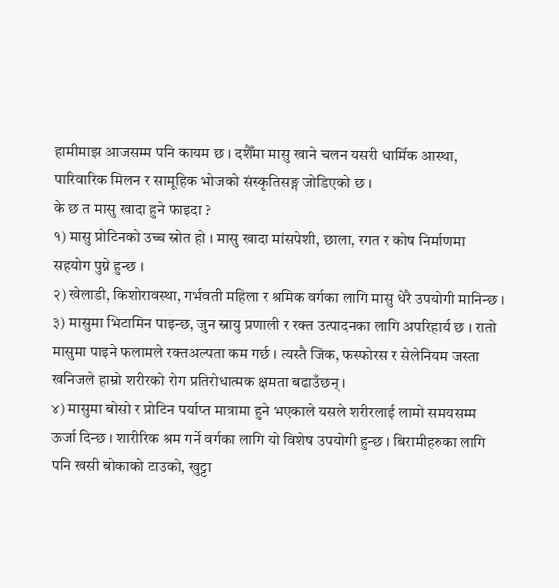हामीमाझ आजसम्म पनि कायम छ । दशैँमा मासु खाने चलन यसरी धार्मिक आस्था, पारिवारिक मिलन र सामूहिक भोजको संस्कृतिसङ्ग जोडिएको छ ।
के छ त मासु खादा हुने फाइदा ?
१) मासु प्रोटिनको उच्च स्रोत हो । मासु खादा मांसपेशी, छाला, रगत र कोष निर्माणमा सहयोग पुग्ने हुन्छ ।
२) खेलाडी, किशोरावस्था, गर्भवती महिला र श्रमिक वर्गका लागि मासु धेरै उपयोगी मानिन्छ ।
३) मासुमा भिटामिन पाइन्छ, जुन स्नायु प्रणाली र रक्त उत्पादनका लागि अपरिहार्य छ । रातो मासुमा पाइने फलामले रक्तअल्पता कम गर्छ । त्यस्तै जिंक, फस्फोरस र सेलेनियम जस्ता खनिजले हाम्रो शरीरको रोग प्रतिरोधात्मक क्षमता बढाउँछन् ।
४) मासुमा बोसो र प्रोटिन पर्याप्त मात्रामा हुने भएकाले यसले शरीरलाई लामो समयसम्म ऊर्जा दिन्छ । शारीरिक श्रम गर्ने वर्गका लागि यो विशेष उपयोगी हुन्छ । बिरामीहरुका लागि पनि खसी बोकाको टाउको, खुट्टा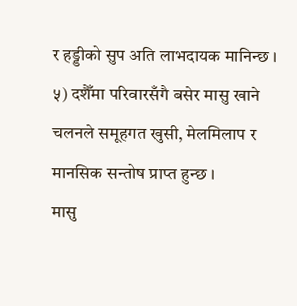र हड्डीको सुप अति लाभदायक मानिन्छ ।
५) दशैँमा परिवारसँगै बसेर मासु खाने चलनले समूहगत खुसी, मेलमिलाप र मानसिक सन्तोष प्राप्त हुन्छ ।
मासु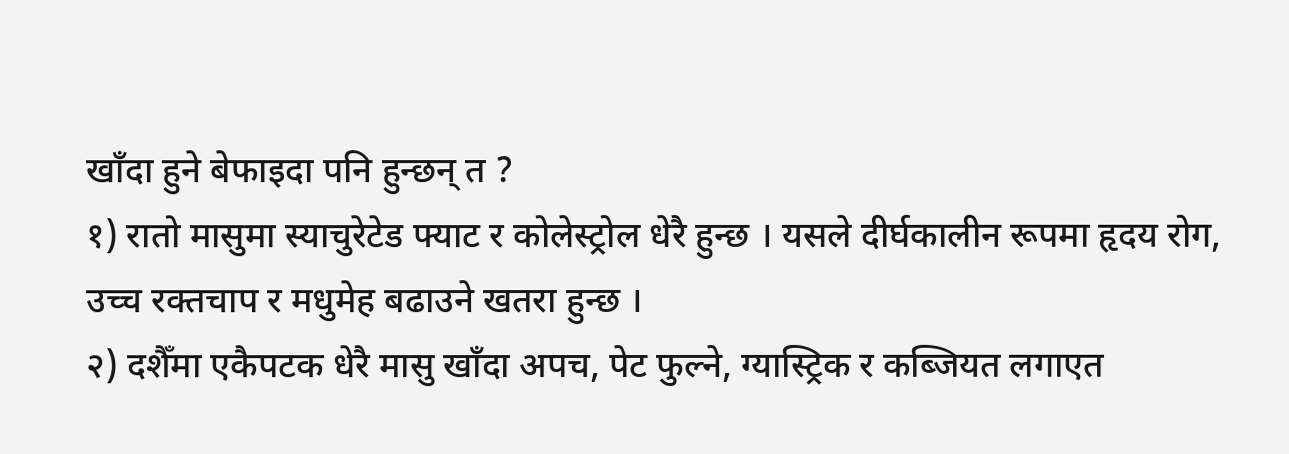खाँदा हुने बेफाइदा पनि हुन्छन् त ?
१) रातो मासुमा स्याचुरेटेड फ्याट र कोलेस्ट्रोल धेरै हुन्छ । यसले दीर्घकालीन रूपमा हृदय रोग, उच्च रक्तचाप र मधुमेह बढाउने खतरा हुन्छ ।
२) दशैँमा एकैपटक धेरै मासु खाँदा अपच, पेट फुल्ने, ग्यास्ट्रिक र कब्जियत लगाएत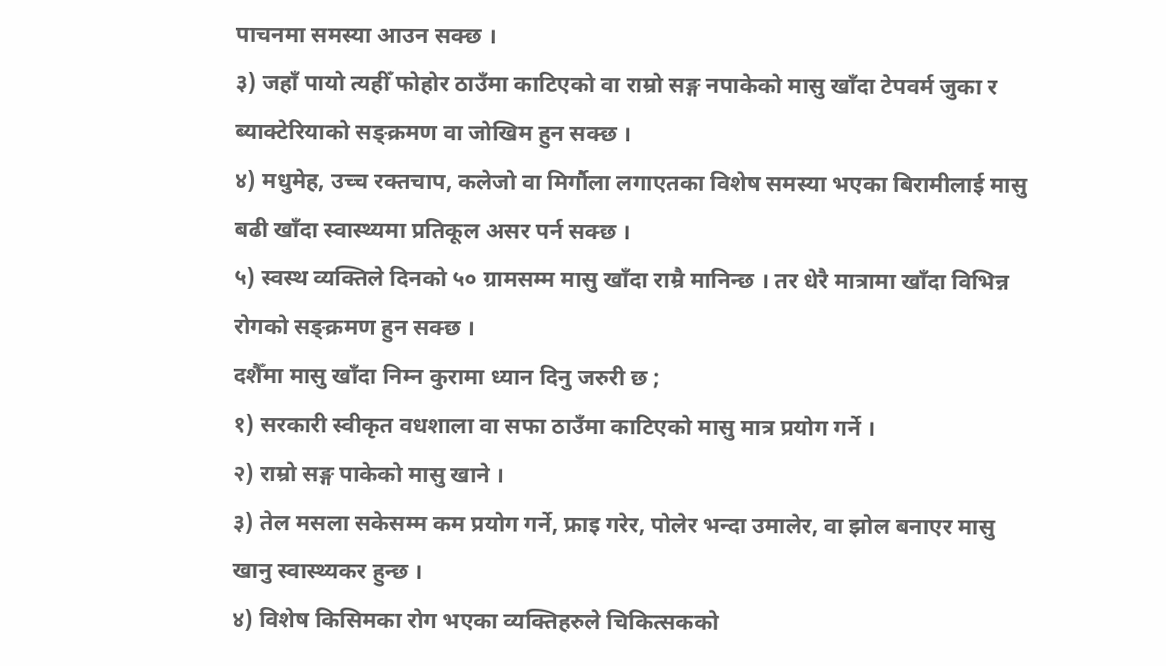पाचनमा समस्या आउन सक्छ ।
३) जहाँ पायो त्यहीँ फोहोर ठाउँमा काटिएको वा राम्रो सङ्ग नपाकेको मासु खाँदा टेपवर्म जुका र ब्याक्टेरियाको सङ्क्रमण वा जोखिम हुन सक्छ ।
४) मधुमेह, उच्च रक्तचाप, कलेजो वा मिर्गौला लगाएतका विशेष समस्या भएका बिरामीलाई मासु बढी खाँदा स्वास्थ्यमा प्रतिकूल असर पर्न सक्छ ।
५) स्वस्थ व्यक्तिले दिनको ५० ग्रामसम्म मासु खाँदा राम्रै मानिन्छ । तर धेरै मात्रामा खाँदा विभिन्न रोगको सङ्क्रमण हुन सक्छ ।
दशैँमा मासु खाँदा निम्न कुरामा ध्यान दिनु जरुरी छ ;
१) सरकारी स्वीकृत वधशाला वा सफा ठाउँमा काटिएको मासु मात्र प्रयोग गर्ने ।
२) राम्रो सङ्ग पाकेको मासु खाने ।
३) तेल मसला सकेसम्म कम प्रयोग गर्ने, फ्राइ गरेर, पोलेर भन्दा उमालेर, वा झोल बनाएर मासु खानु स्वास्थ्यकर हुन्छ ।
४) विशेष किसिमका रोग भएका व्यक्तिहरुले चिकित्सकको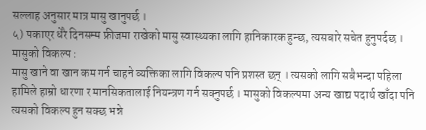सल्लाह अनुसार मात्र मासु खानुपर्छ ।
५) पकाएर धेरै दिनसम्म फ्रीजमा राखेको मासु स्वास्थ्यका लागि हानिकारक हुन्छ, त्यसबारे सचेत हुनुपर्दछ ।
मासुको विकल्प :
मासु खाने वा खान कम गर्न चाहने व्यक्तिका लागि विकल्प पनि प्रशस्त छन् । त्यसको लागि सबैभन्दा पहिला हामिले हाम्रो धारणा र मानसिकतालाई नियन्त्रण गर्न सक्नुपर्छ । मासुको विकल्पमा अन्य खाद्य पदार्थ खाँदा पनि त्यसको विकल्प हुन सक्छ भन्ने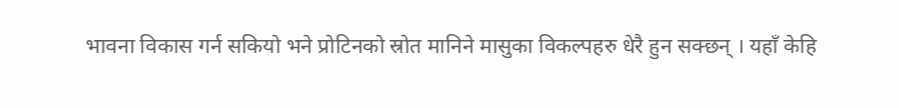भावना विकास गर्न सकियो भने प्रोटिनको स्रोत मानिने मासुका विकल्पहरु धेरै हुन सक्छन् । यहाँ केहि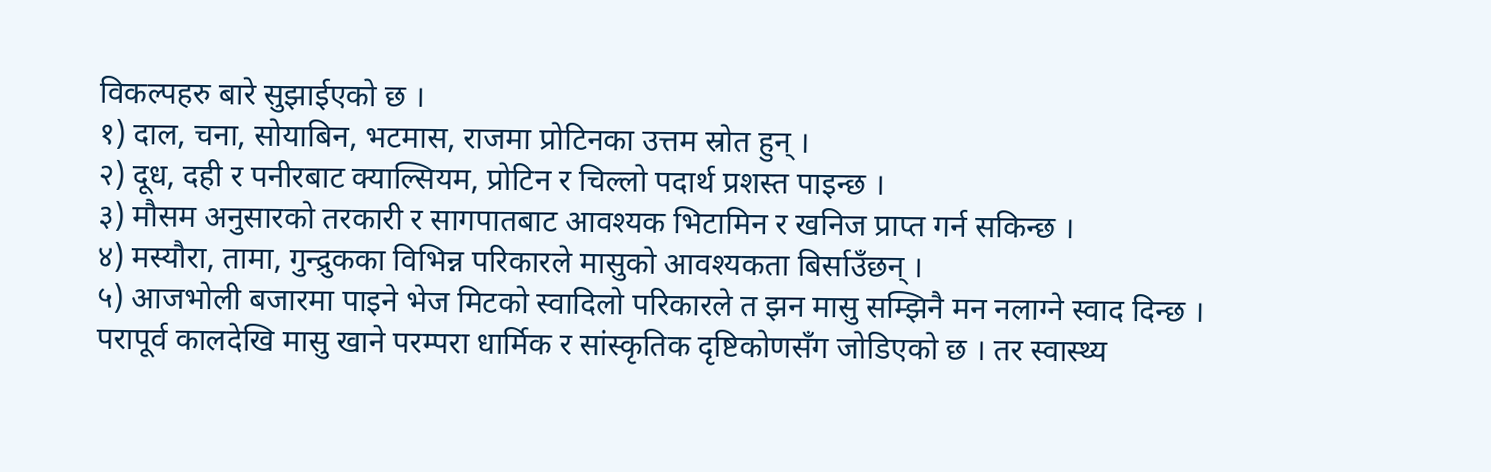विकल्पहरु बारे सुझाईएको छ ।
१) दाल, चना, सोयाबिन, भटमास, राजमा प्रोटिनका उत्तम स्रोत हुन् ।
२) दूध, दही र पनीरबाट क्याल्सियम, प्रोटिन र चिल्लो पदार्थ प्रशस्त पाइन्छ ।
३) मौसम अनुसारको तरकारी र सागपातबाट आवश्यक भिटामिन र खनिज प्राप्त गर्न सकिन्छ ।
४) मस्यौरा, तामा, गुन्द्रुकका विभिन्न परिकारले मासुको आवश्यकता बिर्साउँछन् ।
५) आजभोली बजारमा पाइने भेज मिटको स्वादिलो परिकारले त झन मासु सम्झिनै मन नलाग्ने स्वाद दिन्छ ।
परापूर्व कालदेखि मासु खाने परम्परा धार्मिक र सांस्कृतिक दृष्टिकोणसँग जोडिएको छ । तर स्वास्थ्य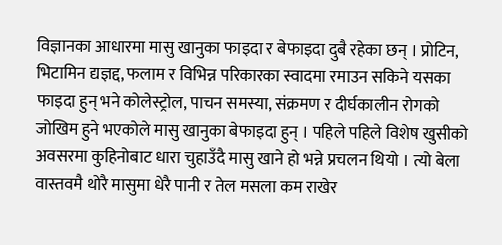विज्ञानका आधारमा मासु खानुका फाइदा र बेफाइदा दुबै रहेका छन् । प्रोटिन, भिटामिन द्यज्ञद्द, फलाम र विभिन्न परिकारका स्वादमा रमाउन सकिने यसका फाइदा हुन् भने कोलेस्ट्रोल, पाचन समस्या, संक्रमण र दीर्घकालीन रोगको जोखिम हुने भएकोले मासु खानुका बेफाइदा हुन् । पहिले पहिले विशेष खुसीको अवसरमा कुहिनोबाट धारा चुहाउँदै मासु खाने हो भन्ने प्रचलन थियो । त्यो बेला वास्तवमै थोरै मासुमा धेरै पानी र तेल मसला कम राखेर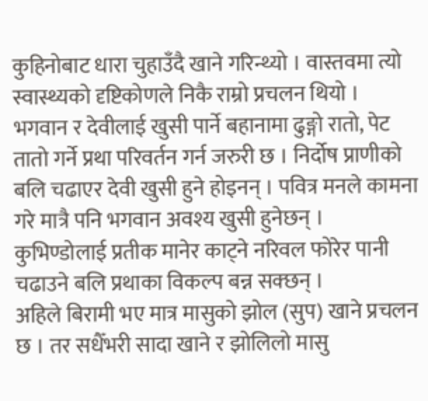कुहिनोबाट धारा चुहाउँदै खाने गरिन्थ्यो । वास्तवमा त्यो स्वास्थ्यको दृष्टिकोणले निकै राम्रो प्रचलन थियो ।
भगवान र देवीलाई खुसी पार्ने बहानामा ढुङ्गो रातो, पेट तातो गर्ने प्रथा परिवर्तन गर्न जरुरी छ । निर्दोष प्राणीको बलि चढाएर देवी खुसी हुने होइनन् । पवित्र मनले कामना गरे मात्रै पनि भगवान अवश्य खुसी हुनेछन् । कुभिण्डोलाई प्रतीक मानेर काट्ने नरिवल फोरेर पानी चढाउने बलि प्रथाका विकल्प बन्न सक्छन् ।
अहिले बिरामी भए मात्र मासुको झोल (सुप) खाने प्रचलन छ । तर सधैँभरी सादा खाने र झोलिलो मासु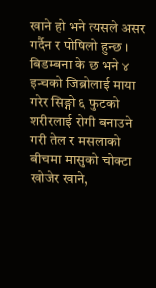खाने हो भने त्यसले असर गर्दैन र पोषिलो हुन्छ । बिडम्बना के छ भने ४ इन्चको जिब्रोलाई माया गरेर सिङ्गो ६ फुटको शरीरलाई रोगी बनाउने गरी तेल र मसलाको बीचमा मासुको चोक्टा खोजेर खाने,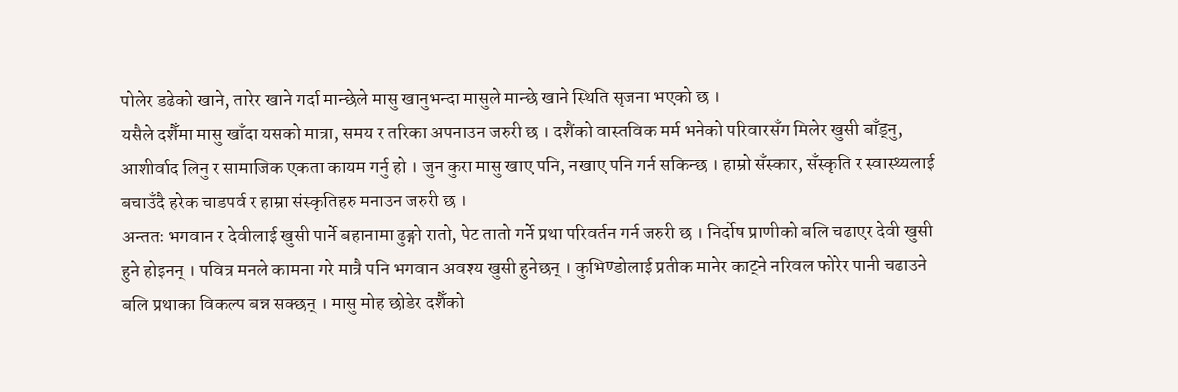पोलेर डढेको खाने, तारेर खाने गर्दा मान्छेले मासु खानुभन्दा मासुले मान्छे खाने स्थिति सृजना भएको छ ।
यसैले दशैँमा मासु खाँदा यसको मात्रा, समय र तरिका अपनाउन जरुरी छ । दशैंको वास्तविक मर्म भनेको परिवारसँग मिलेर खुसी बाँड्नु, आशीर्वाद लिनु र सामाजिक एकता कायम गर्नु हो । जुन कुरा मासु खाए पनि, नखाए पनि गर्न सकिन्छ । हाम्रो सँस्कार, सँस्कृति र स्वास्थ्यलाई बचाउँदै हरेक चाडपर्व र हाम्रा संस्कृतिहरु मनाउन जरुरी छ ।
अन्ततः भगवान र देवीलाई खुसी पार्ने बहानामा ढुङ्गो रातो, पेट तातो गर्ने प्रथा परिवर्तन गर्न जरुरी छ । निर्दोष प्राणीको बलि चढाएर देवी खुसी हुने होइनन् । पवित्र मनले कामना गरे मात्रै पनि भगवान अवश्य खुसी हुनेछन् । कुभिण्डोलाई प्रतीक मानेर काट्ने नरिवल फोरेर पानी चढाउने बलि प्रथाका विकल्प बन्न सक्छन् । मासु मोह छोडेर दशैँको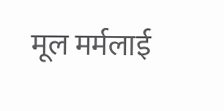मूल मर्मलाई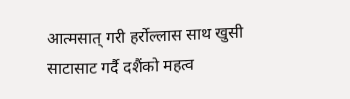आत्मसात् गरी हर्रोल्लास साथ खुसी साटासाट गर्दै दशैंको महत्व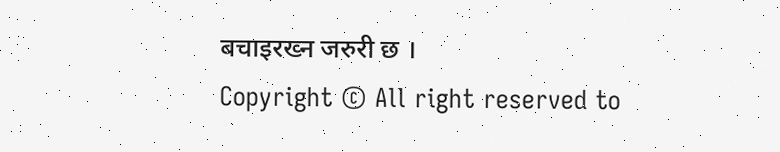बचाइरख्न जरुरी छ ।
Copyright © All right reserved to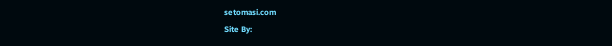setomasi.com
Site By: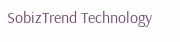SobizTrend Technology